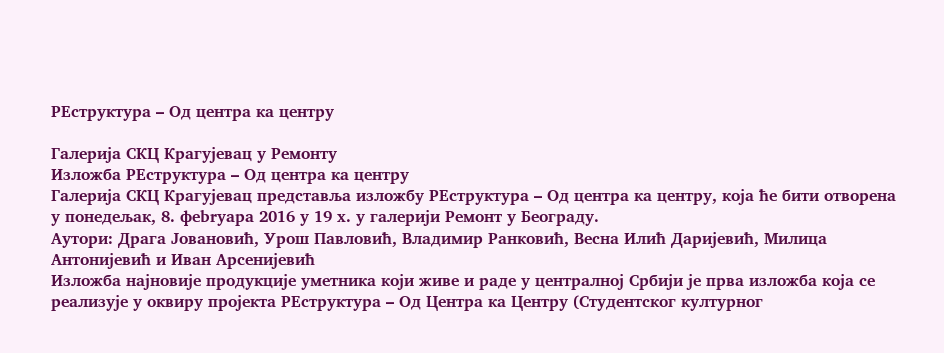РЕструктура – Од центра ка центру

Галерија СКЦ Крагујевац у Ремонту
Изложба РЕструктура – Од центра ка центру
Галерија СКЦ Крагујевац представља изложбу РЕструктура – Од центра ка центру, која ће бити отворена у понедељак, 8. феbrуара 2016 у 19 х. у галерији Ремонт у Београду.
Аутори: Драга Јовановић, Урош Павловић, Владимир Ранковић, Весна Илић Даријевић, Милица Антонијевић и Иван Арсенијевић
Изложба најновије продукције уметника који живе и раде у централној Србији је прва изложба која се реализује у оквиру пројекта РЕструктура – Од Центра ка Центру (Студентског културног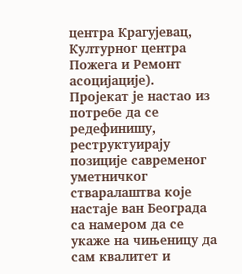центра Крагујевац, Културног центра Пожега и Ремонт асоцијације). Пројекат је настао из потребе да се редефинишу, реструктуирају позиције савременог уметничког стваралаштва које настаје ван Београда са намером да се укаже на чињеницу да сам квалитет и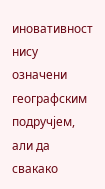иновативност нису означени географским подручјем, али да свакако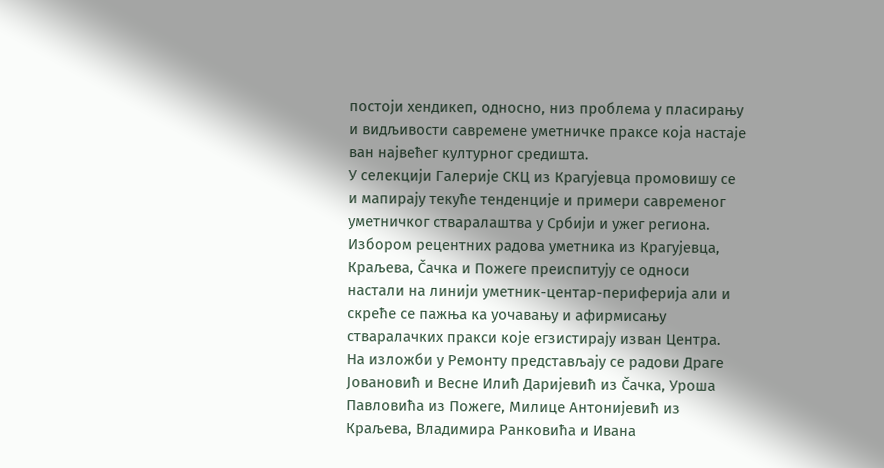постоји хендикеп, односно, низ проблема у пласирању и видљивости савремене уметничке праксе која настаје ван највећег културног средишта.
У селекцији Галерије СКЦ из Крагујевца промовишу се и мапирају текуће тенденције и примери савременог уметничког стваралаштва у Србији и ужег региона. Избором рецентних радова уметника из Крагујевца, Краљева, Čачка и Пожеге преиспитују се односи настали на линији уметник-центар-периферија али и скреће се пажња ка уочавању и афирмисању стваралачких пракси које егзистирају изван Центра.
На изложби у Ремонту представљају се радови Драге Јовановић и Весне Илић Даријевић из Čачка, Уроша Павловића из Пожеге, Милице Антонијевић из Краљева, Владимира Ранковића и Ивана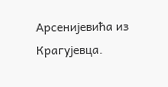Арсенијевића из Крагујевца.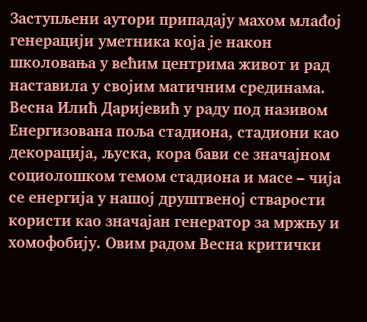Заступљени аутори припадају махом млаđој генерацији уметника која је након школовања у већим центрима живот и рад наставила у својим матичним срединама.
Весна Илић Даријевић у раду под називом Енергизована поља стадиона, стадиони као декорација, љуска, кора бави се значајном социолошком темом стадиона и масе – чија се енергија у нашој друштвеној стварости користи као значајан генератор за мржњу и хомофобију. Овим радом Весна критички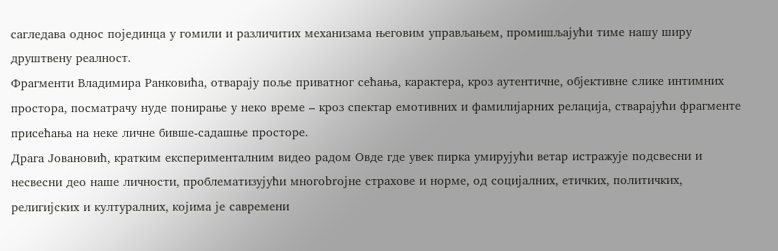сагледава однос појединца у гомили и различитих механизама његовим управљањем, промишљајући тиме нашу ширу друштвену реалност.
Фрагменти Владимира Ранковића, отварају поље приватног сећања, карактера, кроз аутентичне, објективне слике интимних простора, посматрачу нуде понирање у неко време – кроз спектар емотивних и фамилијарних релација, стварајући фрагменте присећања на неке личне бивше-садашње просторе.
Драга Јовановић, кратким експерименталним видео радом Овде где увек пирка умирујући ветар истражује подсвесни и несвесни део наше личности, проблематизујући многоbrојне страхове и норме, од социјалних, етичких, политичких, религијских и културалних, којима је савремени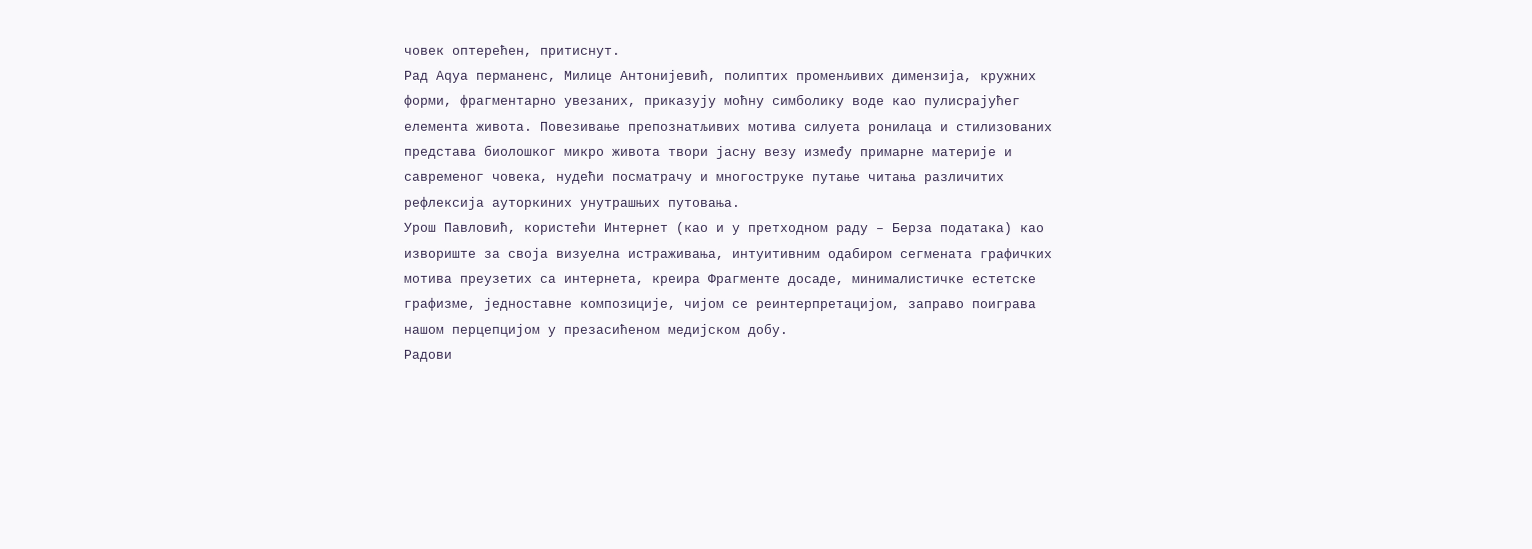човек оптерећен, притиснут.
Рад Аqуа перманенс, Милице Антонијевић, полиптих променљивих димензија, кружних форми, фрагментарно увезаних, приказују моћну симболику воде као пулисрајућег елемента живота. Повезивање препознатљивих мотива силуета ронилаца и стилизованих представа биолошког микро живота твори јасну везу измеđу примарне материје и савременог човека, нудећи посматрачу и многоструке путање читања различитих рефлексија ауторкиних унутрашњих путовања.
Урош Павловић, користећи Интернет (као и у претходном раду – Берза података) као извориште за своја визуелна истраживања, интуитивним одабиром сегмената графичких мотива преузетих са интернета, креира Фрагменте досаде, минималистичке естетске графизме, једноставне композиције, чијом се реинтерпретацијом, заправо поиграва нашом перцепцијом у презасићеном медијском добу.
Радови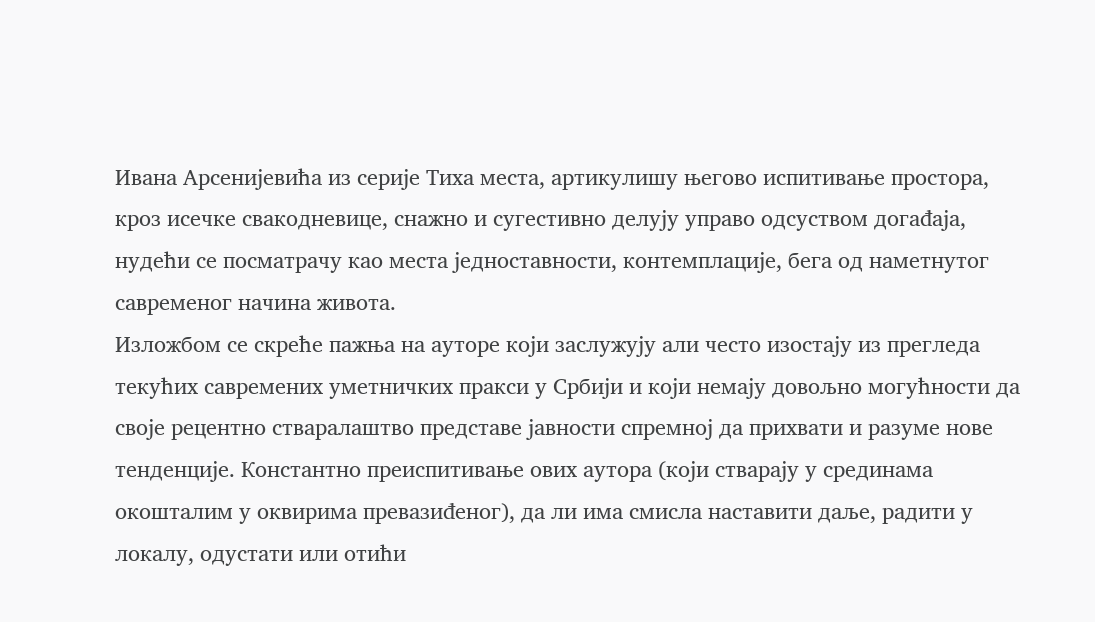Ивана Арсенијевића из серије Тиха места, артикулишу његово испитивање простора, кроз исечке свакодневице, снажно и сугестивно делују управо одсуством догаđаја, нудећи се посматрачу као места једноставности, контемплације, бега од наметнутог савременог начина живота.
Изложбом се скреће пажња на ауторе који заслужују али често изостају из прегледа текућих савремених уметничких пракси у Србији и који немају довољно могућности да своје рецентно стваралаштво представе јавности спремној да прихвати и разуме нове тенденције. Константно преиспитивање ових аутора (који стварају у срединама окошталим у оквирима превазиđеног), да ли има смисла наставити даље, радити у локалу, одустати или отићи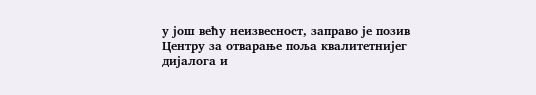у још већу неизвесност, заправо је позив Центру за отварање поља квалитетнијег дијалога и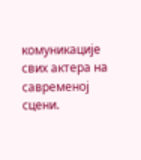комуникације свих актера на савременој сцени.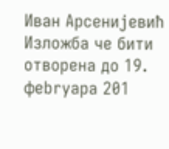Иван Арсенијевић
Изложба че бити отворена до 19. феbrуара 201